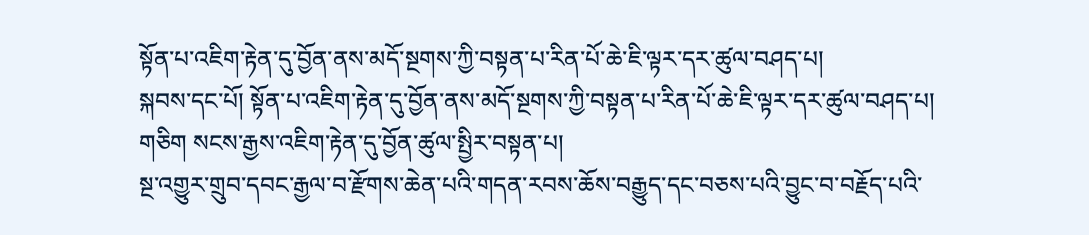སྟོན་པ་འཇིག་རྟེན་དུ་བྱོན་ནས་མདོ་སྔགས་ཀྱི་བསྟན་པ་རིན་པོ་ཆེ་ཇི་ལྟར་དར་ཚུལ་བཤད་པ།
སྐབས་དང་པོ། སྟོན་པ་འཇིག་རྟེན་དུ་བྱོན་ནས་མདོ་སྔགས་ཀྱི་བསྟན་པ་རིན་པོ་ཆེ་ཇི་ལྟར་དར་ཚུལ་བཤད་པ།
གཅིག སངས་རྒྱས་འཇིག་རྟེན་དུ་བྱོན་ཚུལ་སྤྱིར་བསྟན་པ།
སྔ་འགྱུར་གྲུབ་དབང་རྒྱལ་བ་རྫོགས་ཆེན་པའི་གདན་རབས་ཆོས་བརྒྱུད་དང་བཅས་པའི་བྱུང་བ་བརྗོད་པའི་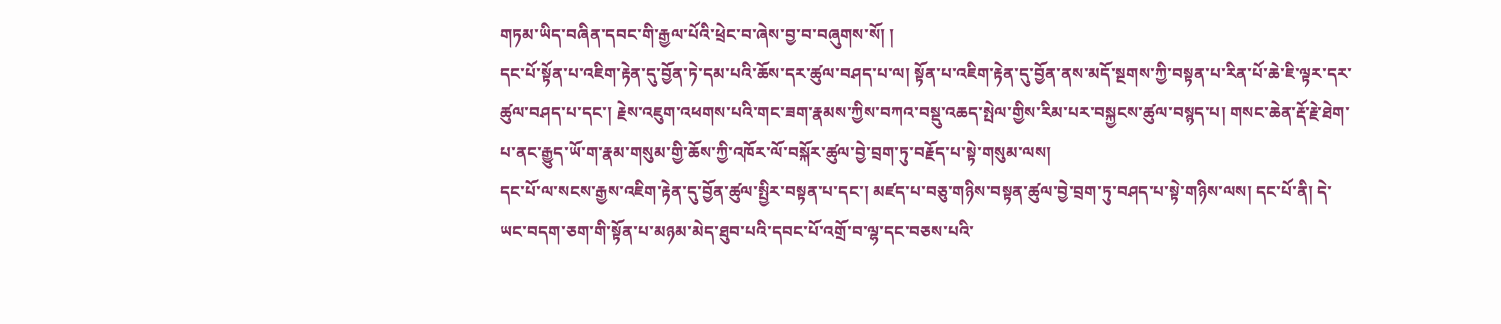གཏམ་ཡིད་བཞིན་དབང་གི་རྒྱལ་པོའི་ཕྲེང་བ་ཞེས་བྱ་བ་བཞུགས་སོ། །
དང་པོ་སྟོན་པ་འཇིག་རྟེན་དུ་བྱོན་ཏེ་དམ་པའི་ཆོས་དར་ཚུལ་བཤད་པ་ལ། སྟོན་པ་འཇིག་རྟེན་དུ་བྱོན་ནས་མདོ་སྔགས་ཀྱི་བསྟན་པ་རིན་པོ་ཆེ་ཇི་ལྟར་དར་ཚུལ་བཤད་པ་དང་། རྗེས་འཇུག་འཕགས་པའི་གང་ཟག་རྣམས་ཀྱིས་བཀའ་བསྡུ་འཆད་སྤེལ་གྱིས་རིམ་པར་བསྐྱངས་ཚུལ་བསྙད་པ། གསང་ཆེན་རྡོ་རྗེ་ཐེག་པ་ནང་རྒྱུད་ཡོ་ག་རྣམ་གསུམ་གྱི་ཆོས་ཀྱི་འཁོར་ལོ་བསྐོར་ཚུལ་བྱེ་བྲག་ཏུ་བརྗོད་པ་སྟེ་གསུམ་ལས།
དང་པོ་ལ་སངས་རྒྱས་འཇིག་རྟེན་དུ་བྱོན་ཚུལ་སྤྱིར་བསྟན་པ་དང་། མཛད་པ་བཅུ་གཉིས་བསྟན་ཚུལ་བྱེ་བྲག་ཏུ་བཤད་པ་སྟེ་གཉིས་ལས། དང་པོ་ནི། དེ་ཡང་བདག་ཅག་གི་སྟོན་པ་མཉམ་མེད་ཐུབ་པའི་དབང་པོ་འགྲོ་བ་ལྷ་དང་བཅས་པའི་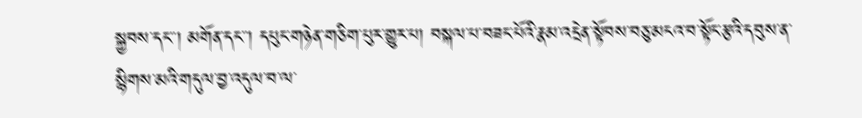སྐྱབས་དང་་། མགོན་དང་་། དཔུང་གཉེན་གཅིག་པུར་གྱུར་པ། བསྐལ་པ་བཟང་པོའི་རྣམ་འདྲེན་སྟོབས་བཅུ་མངའ་བ་སྟོང་རྩའི་དབུས་ན་སྙིགས་མའི་གདུལ་བྱ་འདུལ་བ་ལ་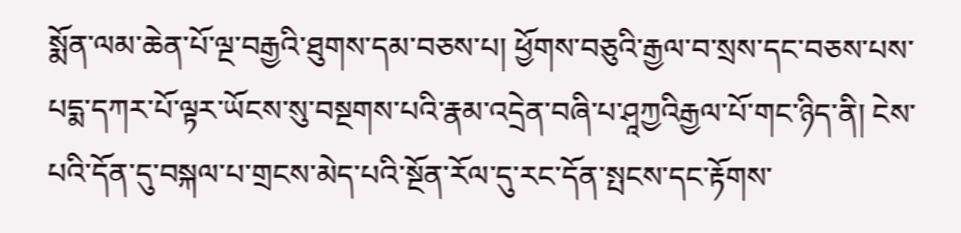སྨོན་ལམ་ཆེན་པོ་ལྔ་བརྒྱའི་ཐུགས་དམ་བཅས་པ། ཕྱོགས་བཅུའི་རྒྱལ་བ་སྲས་དང་བཅས་པས་པདྨ་དཀར་པོ་ལྟར་ཡོངས་སུ་བསྔགས་པའི་རྣམ་འདྲེན་བཞི་པ་ཤཱཀྱའིརྒྱལ་པོ་གང་ཉིད་ནི། ངེས་པའི་དོན་དུ་བསྐལ་པ་གྲངས་མེད་པའི་སྔོན་རོལ་དུ་རང་དོན་སྤངས་དང་རྟོགས་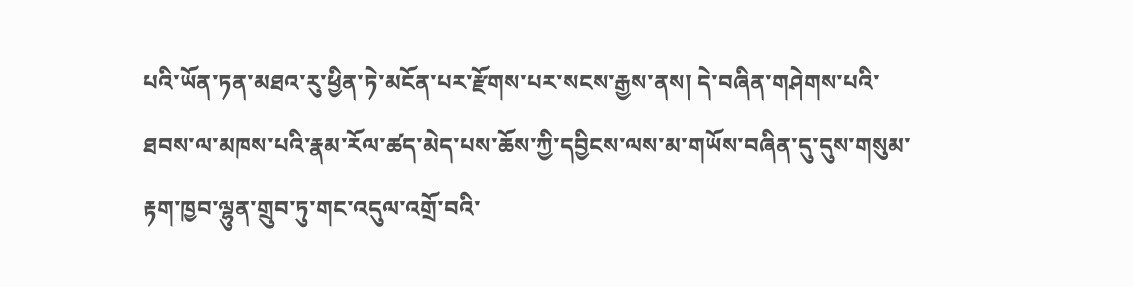པའི་ཡོན་ཏན་མཐའ་རུ་ཕྱིན་ཏེ་མངོན་པར་རྫོགས་པར་སངས་རྒྱས་ནས། དེ་བཞིན་གཤེགས་པའི་ཐབས་ལ་མཁས་པའི་རྣམ་རོལ་ཚད་མེད་པས་ཆོས་ཀྱི་དབྱིངས་ལས་མ་གཡོས་བཞིན་དུ་དུས་གསུམ་རྟག་ཁྱབ་ལྷུན་གྲུབ་ཏུ་གང་འདུལ་འགྲོ་བའི་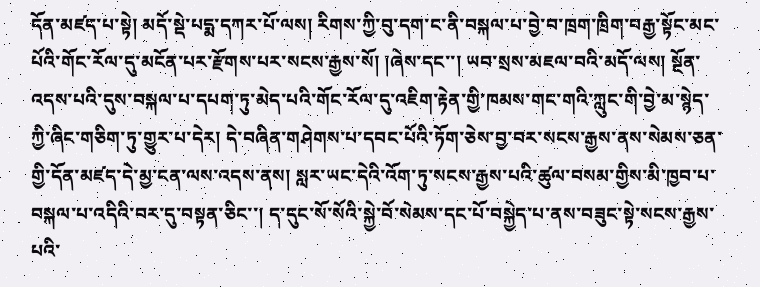དོན་མཛད་པ་སྟེ། མདོ་སྡེ་པདྨ་དཀར་པོ་ལས། རིགས་ཀྱི་བུ་དག་ང་ནི་བསྐལ་པ་བྱེ་བ་ཁྲག་ཁྲིག་བརྒྱ་སྟོང་མང་པོའི་གོང་རོལ་དུ་མངོན་པར་རྫོགས་པར་སངས་རྒྱས་སོ། །ཞེས་དང་་། ཡབ་སྲས་མཇལ་བའི་མདོ་ལས། སྔོན་འདས་པའི་དུས་བསྐལ་པ་དཔག་ཏུ་མེད་པའི་གོང་རོལ་དུ་འཇིག་རྟེན་གྱི་ཁམས་གང་གའི་ཀླུང་གི་བྱེ་མ་སྙེད་ཀྱི་ཞིང་གཅིག་ཏུ་གྱུར་པ་དེར། དེ་བཞིན་གཤེགས་པ་དབང་པོའི་ཏོག་ཅེས་བྱ་བར་སངས་རྒྱས་ནས་སེམས་ཅན་གྱི་དོན་མཛད་དེ་མྱ་ངན་ལས་འདས་ནས། སླར་ཡང་དེའི་འོག་ཏུ་སངས་རྒྱས་པའི་ཚུལ་བསམ་གྱིས་མི་ཁྱབ་པ་བསྐལ་པ་འདིའི་བར་དུ་བསྟན་ཅིང་་། ད་དུང་སོ་སོའི་སྐྱེ་བོ་སེམས་དང་པོ་བསྐྱེད་པ་ནས་བཟུང་སྟེ་སངས་རྒྱས་པའི་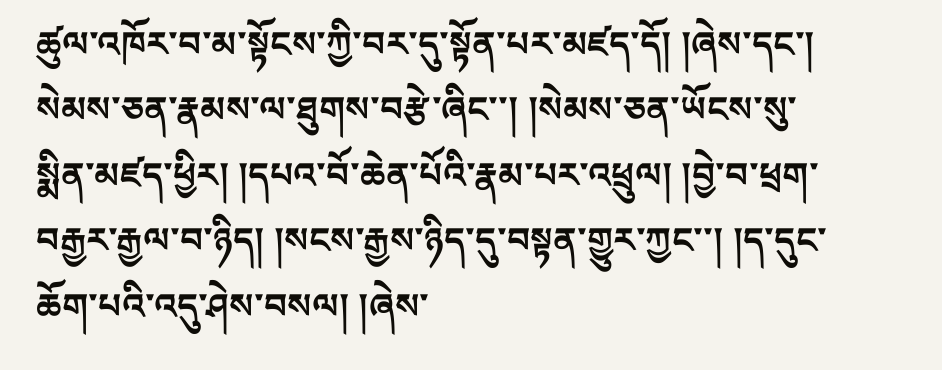ཚུལ་འཁོར་བ་མ་སྟོངས་ཀྱི་བར་དུ་སྟོན་པར་མཛད་དོ། །ཞེས་དང་། སེམས་ཅན་རྣམས་ལ་ཐུགས་བརྩེ་ཞིང་་། །སེམས་ཅན་ཡོངས་སུ་སྨིན་མཛད་ཕྱིར། །དཔའ་བོ་ཆེན་པོའི་རྣམ་པར་འཕྲུལ། །བྱེ་བ་ཕྲག་བརྒྱར་རྒྱལ་བ་ཉིད། །སངས་རྒྱས་ཉིད་དུ་བསྟན་གྱུར་ཀྱང་་། །ད་དུང་ཆོག་པའི་འདུ་ཤེས་བསལ། །ཞེས་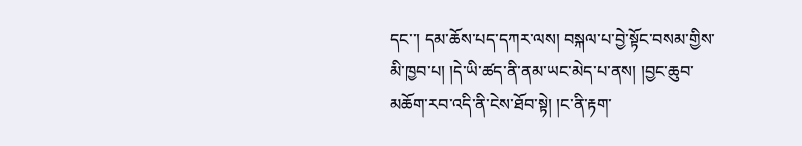དང་་། དམ་ཆོས་པད་དཀར་ལས། བསྐལ་པ་བྱེ་སྟོང་བསམ་གྱིས་མི་ཁྱབ་པ། །དེ་ཡི་ཚད་ནི་ནམ་ཡང་མེད་པ་ནས། །བྱང་ཆུབ་མཆོག་རབ་འདི་ནི་ངེས་ཐོབ་སྟེ། །ང་ནི་རྟག་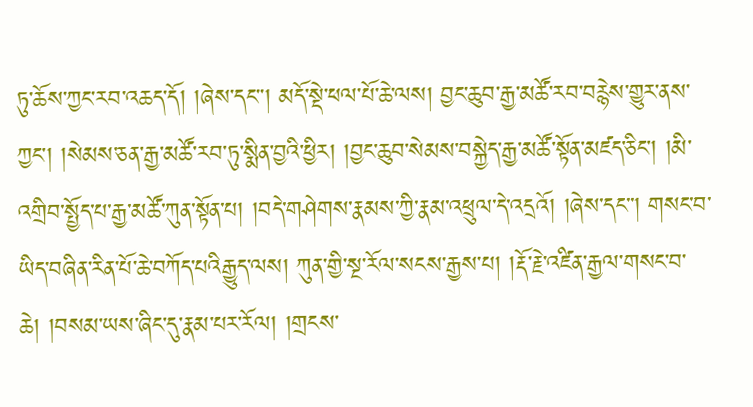ཏུ་ཆོས་ཀྱང་རབ་འཆད་དོ། །ཞེས་དང་་། མདོ་སྡེ་ཕལ་པོ་ཆེ་ལས། བྱང་ཆུབ་རྒྱ་མཚོ་རབ་བརྙེས་གྱུར་ནས་ཀྱང་། །སེམས་ཅན་རྒྱ་མཚོ་རབ་ཏུ་སྨིན་བྱའི་ཕྱིར། །བྱང་ཆུབ་སེམས་བསྐྱེད་རྒྱ་མཚོ་སྟོན་མཛད་ཅིང་། །མི་འགྲིབ་སྤྱོད་པ་རྒྱ་མཚོ་ཀུན་སྟོན་པ། །བདེ་གཤེགས་རྣམས་ཀྱི་རྣམ་འཕྲུལ་དེ་འདྲའོ། །ཞེས་དང་་། གསང་བ་ཡིད་བཞིན་རིན་པོ་ཆེ་བཀོད་པའིརྒྱུད་ལས། ཀུན་གྱི་སྔ་རོལ་སངས་རྒྱས་པ། །རྡོ་རྗེ་འཛིན་རྒྱལ་གསང་བ་ཆེ། །བསམ་ཡས་ཞིང་དུ་རྣམ་པར་རོལ། །གྲངས་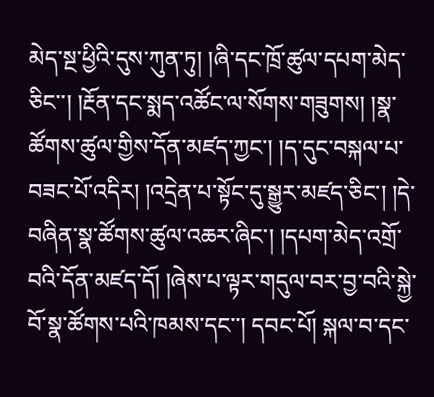མེད་སྔ་ཕྱིའི་དུས་ཀུན་ཏུ། །ཞི་དང་ཁྲོ་ཚུལ་དཔག་མེད་ཅིང་་། །རྔོན་དང་སྨད་འཚོང་ལ་སོགས་གཟུགས། །སྣ་ཚོགས་ཚུལ་གྱིས་དོན་མཛད་ཀྱང་། །ད་དུང་བསྐལ་པ་བཟང་པོ་འདིར། །འདྲེན་པ་སྟོང་དུ་སྒྱུར་མཛད་ཅིང་། །དེ་བཞིན་སྣ་ཚོགས་ཚུལ་འཆར་ཞིང་། །དཔག་མེད་འགྲོ་བའི་དོན་མཛད་དོ། །ཞེས་པ་ལྟར་གདུལ་བར་བྱ་བའི་སྐྱེ་བོ་སྣ་ཚོགས་པའི་ཁམས་དང་་། དབང་པོ། སྐལ་བ་དང་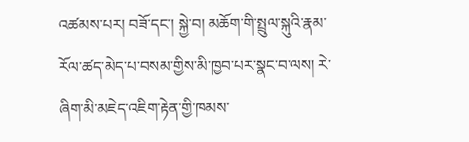འཚམས་པར། བཟོ་དང་། སྐྱེ་བ། མཆོག་གི་སྤྲུལ་སྐུའི་རྣམ་རོལ་ཚད་མེད་པ་བསམ་གྱིས་མི་ཁྱབ་པར་སྣང་བ་ལས། རེ་ཞིག་མི་མཇེད་འཇིག་རྟེན་གྱི་ཁམས་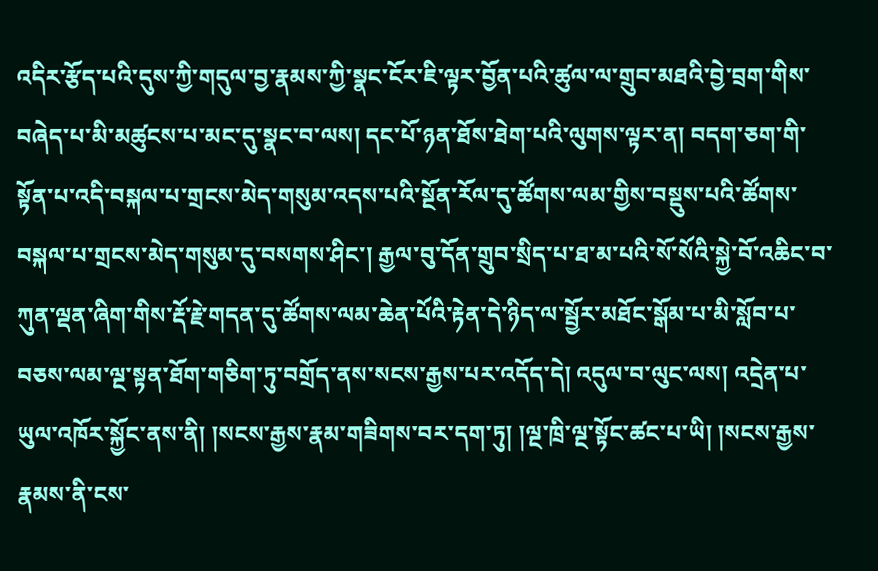འདིར་རྩོད་པའི་དུས་ཀྱི་གདུལ་བྱ་རྣམས་ཀྱི་སྣང་ངོར་ཇི་ལྟར་བྱོན་པའི་ཚུལ་ལ་གྲུབ་མཐའི་བྱེ་བྲག་གིས་བཞེད་པ་མི་མཚུངས་པ་མང་དུ་སྣང་བ་ལས། དང་པོ་ཉན་ཐོས་ཐེག་པའི་ལུགས་ལྟར་ན། བདག་ཅག་གི་སྟོན་པ་འདི་བསྐལ་པ་གྲངས་མེད་གསུམ་འདས་པའི་སྔོན་རོལ་དུ་ཚོགས་ལམ་གྱིས་བསྡུས་པའི་ཚོགས་བསྐལ་པ་གྲངས་མེད་གསུམ་དུ་བསགས་ཤིང་། རྒྱལ་བུ་དོན་གྲུབ་སྲིད་པ་ཐ་མ་པའི་སོ་སོའི་སྐྱེ་བོ་འཆིང་བ་ཀུན་ལྡན་ཞིག་གིས་རྡོ་རྗེ་གདན་དུ་ཚོགས་ལམ་ཆེན་པོའི་རྟེན་དེ་ཉིད་ལ་སྦྱོར་མཐོང་སྒོམ་པ་མི་སློབ་པ་བཅས་ལམ་ལྔ་སྟན་ཐོག་གཅིག་ཏུ་བགྲོད་ནས་སངས་རྒྱས་པར་འདོད་དེ། འདུལ་བ་ལུང་ལས། འདྲེན་པ་ཡུལ་འཁོར་སྐྱོང་ནས་ནི། །སངས་རྒྱས་རྣམ་གཟིགས་བར་དག་ཏུ། །ལྔ་ཁྲི་ལྔ་སྟོང་ཚང་པ་ཡི། །སངས་རྒྱས་རྣམས་ནི་ངས་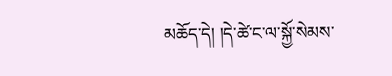མཆོད་དེ། །དེ་ཚེ་ང་ལ་སྐྱོ་སེམས་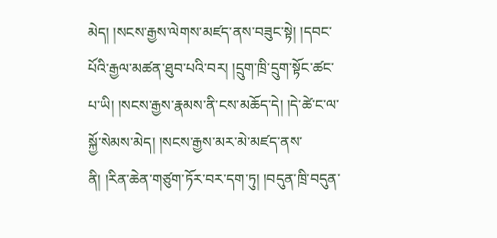མེད། །སངས་རྒྱས་ལེགས་མཛད་ནས་བཟུང་སྟེ། །དབང་པོའི་རྒྱལ་མཚན་ཐུབ་པའི་བར། །དྲུག་ཁྲི་དྲུག་སྟོང་ཚང་པ་ཡི། །སངས་རྒྱས་རྣམས་ནི་ངས་མཆོད་དེ། །དེ་ཚེ་ང་ལ་སྐྱོ་སེམས་མེད། །སངས་རྒྱས་མར་མེ་མཛད་ནས་ནི། །རིན་ཆེན་གཙུག་ཏོར་བར་དག་ཏུ། །བདུན་ཁྲི་བདུན་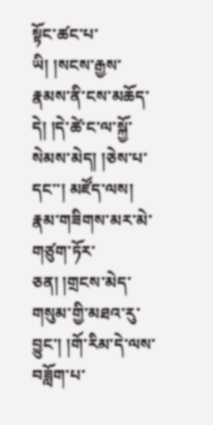སྟོང་ཚང་པ་ཡི། །སངས་རྒྱས་རྣམས་ནི་ངས་མཆོད་དེ། །དེ་ཚེ་ང་ལ་སྐྱོ་སེམས་མེད། །ཅེས་པ་དང་་། མཛོད་ལས། རྣམ་གཟིགས་མར་མེ་གཙུག་ཏོར་ཅན། །གྲངས་མེད་གསུམ་གྱི་མཐའ་རུ་བྱུང་། །གོ་རིམ་དེ་ལས་བཟློག་པ་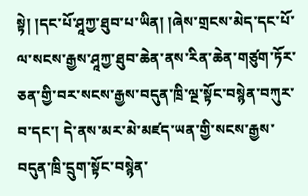སྟེ། །དང་པོ་ཤཱཀྱ་ཐུབ་པ་ཡིན། །ཞེས་གྲངས་མེད་དང་པོ་ལ་སངས་རྒྱས་ཤཱཀྱ་ཐུབ་ཆེན་ནས་རིན་ཆེན་གཙུག་ཏོར་ཅན་གྱི་བར་སངས་རྒྱས་བདུན་ཁྲི་ལྔ་སྟོང་བསྙེན་བཀུར་བ་དང་། དེ་ནས་མར་མེ་མཛད་ཡན་གྱི་སངས་རྒྱས་བདུན་ཁྲི་དྲུག་སྟོང་བསྙེན་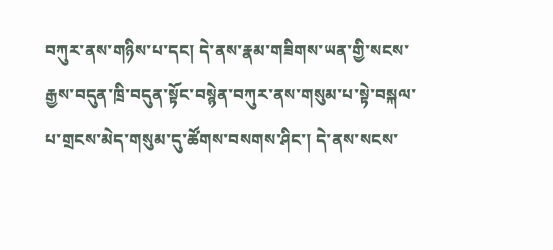བཀུར་ནས་གཉིས་པ་དང། དེ་ནས་རྣམ་གཟིགས་ཡན་གྱི་སངས་རྒྱས་བདུན་ཁྲི་བདུན་སྟོང་བསྙེན་བཀུར་ནས་གསུམ་པ་སྟེ་བསྐལ་པ་གྲངས་མེད་གསུམ་དུ་ཚོགས་བསགས་ཤིང་། དེ་ནས་སངས་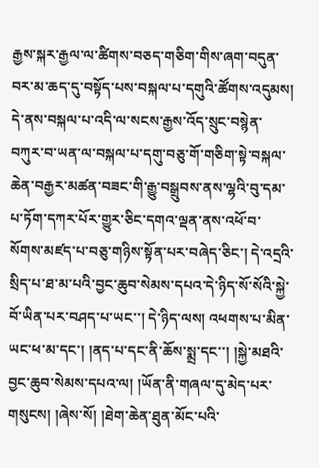རྒྱས་སྐར་རྒྱལ་ལ་ཚིགས་བཅད་གཅིག་གིས་ཞག་བདུན་བར་མ་ཆད་དུ་བསྟོད་པས་བསྐལ་པ་དགུའི་ཚོགས་འདུམས། དེ་ནས་བསྐལ་པ་འདི་ལ་སངས་རྒྱས་འོད་སྲུང་བསྙེན་བཀུར་བ་ཡན་ལ་བསྐལ་པ་དགུ་བཅུ་གོ་གཅིག་སྟེ་བསྐལ་ཆེན་བརྒྱར་མཚན་བཟང་གི་རྒྱུ་བསྒྲུབས་ནས་ལྷའི་བུ་དམ་པ་ཏོག་དཀར་པོར་གྱུར་ཅིང་དགའ་ལྡན་ནས་འཕོ་བ་སོགས་མཛད་པ་བཅུ་གཉིས་སྟོན་པར་བཞེད་ཅིང་། དེ་འདྲའི་སྲིད་པ་ཐ་མ་པའི་བྱང་ཆུབ་སེམས་དཔའ་དེ་ཉིད་སོ་སོའི་སྐྱེ་བོ་ཡིན་པར་བཤད་པ་ཡང་་། དེ་ཉིད་ལས། འཕགས་པ་མིན་ཡང་ཕ་མ་དང་། །ནད་པ་དང་ནི་ཆོས་སྨྲ་དང་་། །སྐྱེ་མཐའི་བྱང་ཆུབ་སེམས་དཔའ་ལ། །ཡོན་ནི་གཞལ་དུ་མེད་པར་གསུངས། །ཞེས་སོ། །ཐེག་ཆེན་ཐུན་མོང་པའི་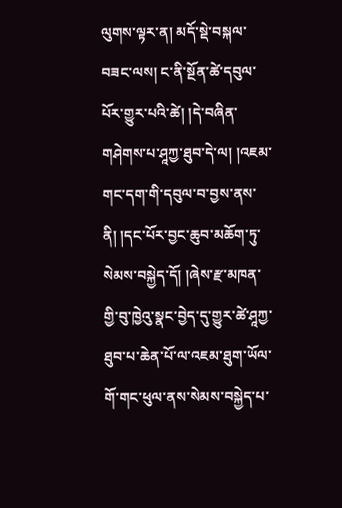ལུགས་ལྟར་ན། མདོ་སྡེ་བསྐལ་བཟང་ལས། ང་ནི་སྔོན་ཚེ་དབུལ་པོར་གྱུར་པའི་ཚེ། །དེ་བཞིན་གཤེགས་པ་ཤཱཀྱ་ཐུབ་དེ་ལ། །འཇམ་གང་དག་གི་དབུལ་བ་བྱས་ནས་ནི། །དང་པོར་བྱང་ཆུབ་མཆོག་ཏུ་སེམས་བསྐྱེད་དོ། །ཞེས་རྫ་མཁན་གྱི་བུ་ཁྱེའུ་སྣང་བྱེད་དུ་གྱུར་ཚེ་ཤཱཀྱ་ཐུབ་པ་ཆེན་པོ་ལ་འཇམ་ཐུག་ཡོལ་གོ་གང་ཕུལ་ནས་སེམས་བསྐྱེད་པ་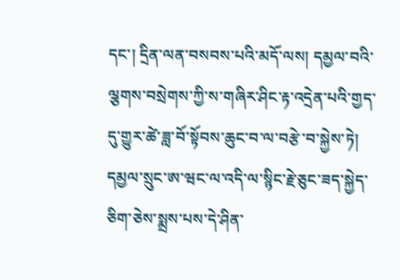དང་། དྲིན་ལན་བསབས་པའི་མདོ་ལས། དམྱལ་བའི་ལྕགས་བསྲེགས་ཀྱི་ས་གཞིར་ཤིང་རྟ་འདྲེན་པའི་གྱད་དུ་གྱུར་ཚེ་ཟླ་བོ་སྟོབས་ཆུང་བ་ལ་བརྩེ་བ་སྐྱེས་ཏེ། དམྱལ་སྲུང་ཨ་ཝང་ལ་འདི་ལ་སྙིང་རྗེ་ཅུང་ཟད་སྐྱེད་ཅིག་ཅེས་སྨྲས་པས་དེ་ཤིན་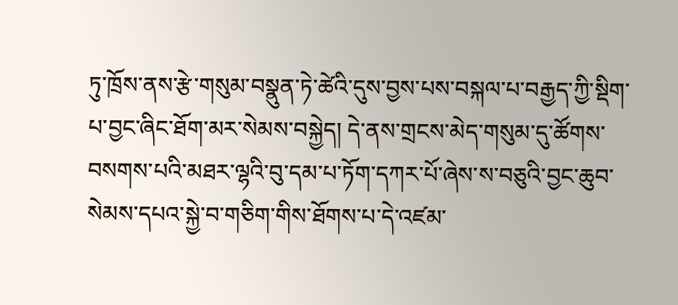ཏུ་ཁྲོས་ནས་རྩེ་གསུམ་བསྣུན་ཏེ་ཚེའི་དུས་བྱས་པས་བསྐལ་པ་བརྒྱད་ཀྱི་སྡིག་པ་བྱང་ཞིང་ཐོག་མར་སེམས་བསྐྱེད། དེ་ནས་གྲངས་མེད་གསུམ་དུ་ཚོགས་བསགས་པའི་མཐར་ལྷའི་བུ་དམ་པ་ཏོག་དཀར་པོ་ཞེས་ས་བཅུའི་བྱང་ཆུབ་སེམས་དཔའ་སྐྱེ་བ་གཅིག་གིས་ཐོགས་པ་དེ་འཛམ་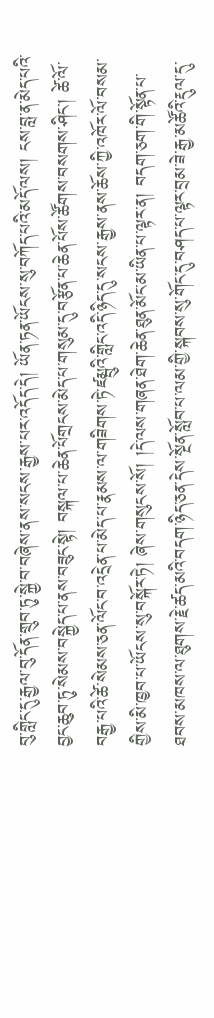བུ་གླིང་དུ་རྒྱལ་བུ་དོན་གྲུབ་ཏུ་སྐྱེ་བ་བཞེས་ནས་སངས་རྒྱས་པར་འདོད་དེ། ཡོན་ཏན་ཡོངས་སུ་བཀོད་པའི་མདོ་ལས། ངས་བླ་ན་མེད་པའི་བྱང་ཆུབ་ཏུ་སེམས་བསྐྱེད་པ་ནས་བཟུང་སྟེ། བསྐལ་པ་ཆེན་པོགྲངས་མེད་པ་གསུམ་དུ་བརྩོན་པ་ཆེན་པོས་ཚོགས་བསགས་ཤིང་། ཚེ་ལོ་བརྒྱ་པའི་ཚེ་སེམས་ཅན་ལོང་བ་འདྲེན་པ་མེད་པ་རྣམས་ལ་གཟིགས་ཏེ་ཛམྦུའི་གླིང་འདི་ཉིད་དུ་སངས་རྒྱས་ནས་ཆོས་ཀྱི་འཁོར་ལོ་བསམ་གྱིས་མི་ཁྱབ་པ་ཡོངས་སུ་བསྐོར་ཏེ། ཞེས་གསུངས་སོ། །དེ་ལས་གཞན་ཐེག་ཆེན་ཐུན་མོང་མ་ཡིན་པ་ལྟར་ན། བདག་ཅག་གི་སྟོན་པ་ཐབས་མཁས་ལ་ཐུགས་རྗེ་ཚད་མའི་བདག་ཉིད་ཅན་དེས་སྔོན་སློབ་པ་ལམ་གྱི་སྐབས་སུ་གོང་དུ་བཤད་པ་ལྟར་བྲམ་ཟེ་རྒྱ་མཚོའི་རྡུལ་དུ་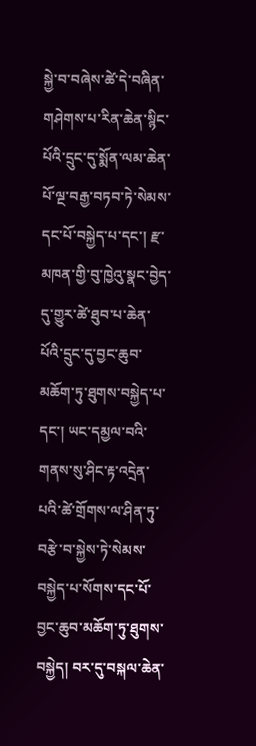སྐྱེ་བ་བཞེས་ཚེ་དེ་བཞིན་གཤེགས་པ་རིན་ཆེན་སྙིང་པོའི་དྲུང་དུ་སྨོན་ལམ་ཆེན་པོ་ལྔ་བརྒྱ་བཏབ་ཏེ་སེམས་དང་པོ་བསྐྱེད་པ་དང་། རྫ་མཁན་གྱི་བུ་ཁྱེའུ་སྣང་བྱེད་དུ་གྱུར་ཚེ་ཐུབ་པ་ཆེན་པོའི་དྲུང་དུ་བྱང་ཆུབ་མཆོག་ཏུ་ཐུགས་བསྐྱེད་པ་དང་། ཡང་དམྱལ་བའི་གནས་སུ་ཤིང་རྟ་འདྲེན་པའི་ཚེ་གྲོགས་ལ་ཤིན་ཏུ་བརྩེ་བ་སྐྱེས་ཏེ་སེམས་བསྐྱེད་པ་སོགས་དང་པོ་བྱང་ཆུབ་མཆོག་ཏུ་ཐུགས་བསྐྱེད། བར་དུ་བསྐལ་ཆེན་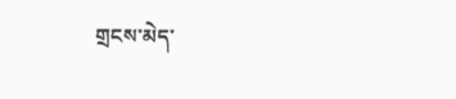གྲངས་མེད་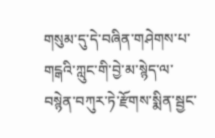གསུམ་དུ་དེ་བཞིན་གཤེགས་པ་གངྒའི་ཀླུང་གི་བྱེ་མ་སྙེད་ལ་བསྙེན་བཀུར་ཏེ་རྫོགས་སྨིན་སྦྱང་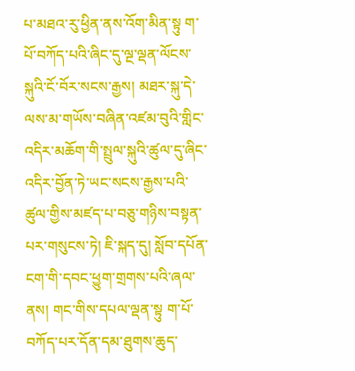པ་མཐའ་རུ་ཕྱིན་ནས་འོག་མིན་སྟུ ག་པོ་བཀོད་པའི་ཞིང་དུ་ལྔ་ལྡན་ལོངས་སྐུའི་ངོ་བོར་སངས་རྒྱས། མཐར་སྐུ་དེ་ལས་མ་གཡོས་བཞིན་འཛམ་བུའི་གླིང་འདིར་མཆོག་གི་སྤྲུལ་སྐུའི་ཚུལ་དུ་ཞིང་འདིར་བྱོན་ཏེ་ཡང་སངས་རྒྱས་པའི་ཚུལ་གྱིས་མཛད་པ་བཅུ་གཉིས་བསྟན་པར་གསུངས་ཏེ། ཇི་སྐད་དུ། སློབ་དཔོན་ངག་གི་དབང་ཕྱུག་གྲགས་པའི་ཞལ་ནས། གང་གིས་དཔལ་ལྡན་སྟུ ག་པོ་བཀོད་པར་དོན་དམ་ཐུགས་ཆུད་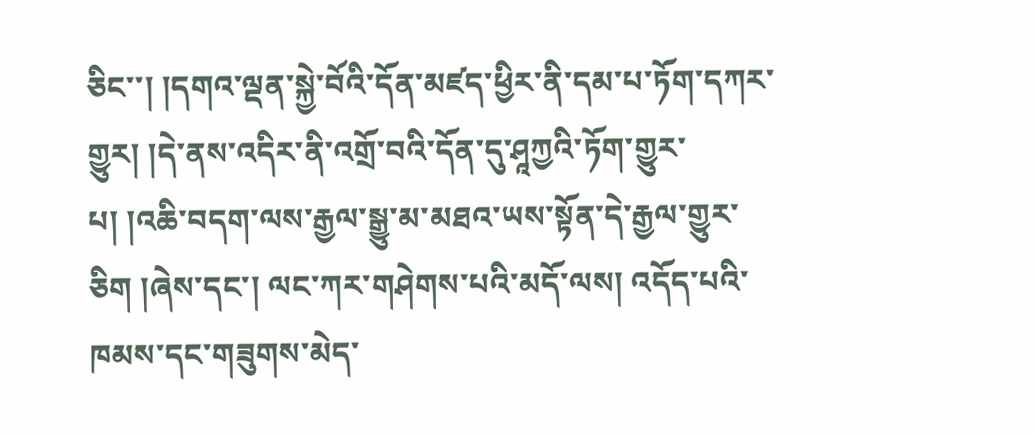ཅིང་་། །དགའ་ལྡན་སྐྱེ་བོའི་དོན་མཛད་ཕྱིར་ནི་དམ་པ་ཏོག་དཀར་གྱུར། །དེ་ནས་འདིར་ནི་འགྲོ་བའི་དོན་དུ་ཤཱཀྱའི་ཏོག་གྱུར་པ། །འཆི་བདག་ལས་རྒྱལ་སྒྱུ་མ་མཐའ་ཡས་སྟོན་དེ་རྒྱལ་གྱུར་ཅིག །ཞེས་དང་། ལང་ཀར་གཤེགས་པའི་མདོ་ལས། འདོད་པའི་ཁམས་དང་གཟུགས་མེད་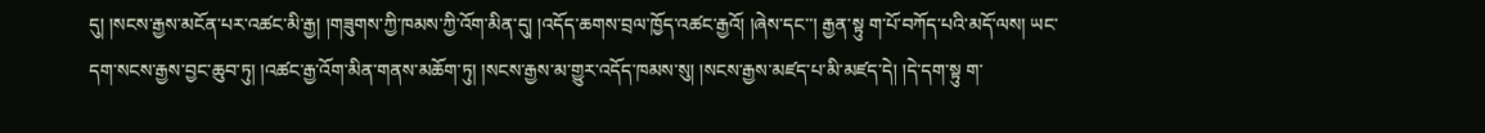དུ། །སངས་རྒྱས་མངོན་པར་འཚང་མི་རྒྱ། །གཟུགས་ཀྱི་ཁམས་ཀྱི་འོག་མིན་དུ། །འདོད་ཆགས་བྲལ་ཁྱོད་འཚང་རྒྱའོ། །ཞེས་དང་་། རྒྱན་སྟུ ག་པོ་བཀོད་པའི་མདོ་ལས། ཡང་དག་སངས་རྒྱས་བྱང་ཆུབ་ཏུ། །འཚང་རྒྱ་འོག་མིན་གནས་མཆོག་ཏུ། །སངས་རྒྱས་མ་གྱུར་འདོད་ཁམས་སུ། །སངས་རྒྱས་མཛད་པ་མི་མཛད་དེ། །དེ་དག་སྟུ ག་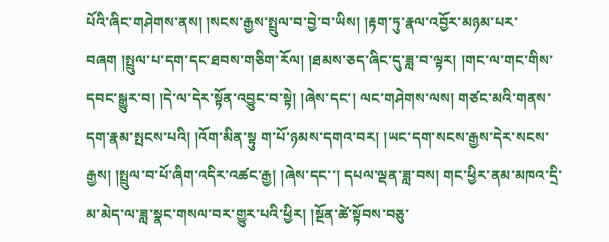པོའི་ཞིང་གཤེགས་ནས། །སངས་རྒྱས་སྤྲུལ་བ་བྱེ་བ་ཡིས། །རྟག་ཏུ་རྣལ་འབྱོར་མཉམ་པར་བཞག །སྤྲུལ་པ་དག་དང་ཐབས་གཅིག་རོལ། །ཐམས་ཅད་ཞིང་དུ་ཟླ་བ་ལྟར། །གང་ལ་གང་གིས་དབང་སྒྱུར་བ། །དེ་ལ་དེར་སྟོན་འབྱུང་བ་སྟེ། །ཞེས་དང་། ལང་གཤེགས་ལས། གཙང་མའི་གནས་དག་རྣམ་སྤངས་པའི། །འོག་མིན་སྟུ ག་པོ་ཉམས་དགའ་བར། །ཡང་དག་སངས་རྒྱས་དེར་སངས་རྒྱས། །སྤྲུལ་བ་པོ་ཞིག་འདིར་འཚང་རྒྱ། །ཞེས་དང་་། དཔལ་ལྡན་ཟླ་བས། གང་ཕྱིར་ནམ་མཁའ་དྲི་མ་མེད་ལ་ཟླ་སྣང་གསལ་བར་གྱུར་པའི་ཕྱིར། །སྔོན་ཚེ་སྟོབས་བཅུ་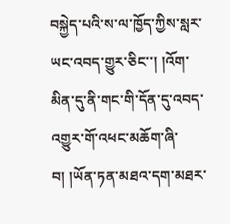བསྐྱེད་པའི་ས་ལ་ཁྱོད་ཀྱིས་སླར་ཡང་འབད་གྱུར་ཅིང་་། །འོག་མིན་དུ་ནི་གང་གི་དོན་དུ་འབད་འགྱུར་གོ་འཕང་མཆོག་ཞི་བ། །ཡོན་ཏན་མཐའ་དག་མཐར་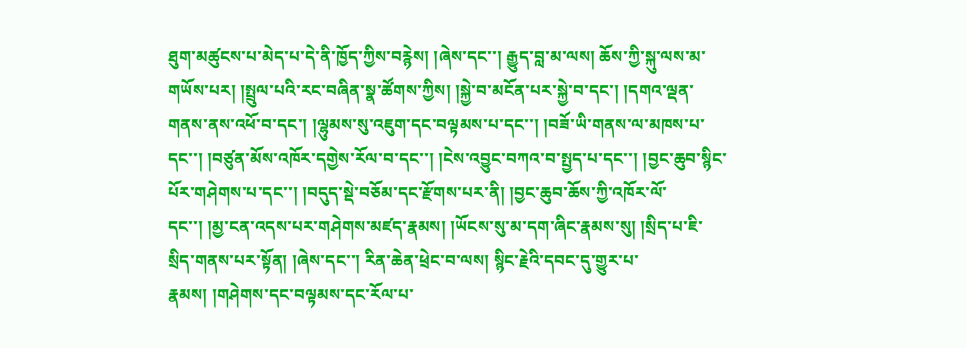ཐུག་མཚུངས་པ་མེད་པ་དེ་ནི་ཁྱོད་ཀྱིས་བརྙེས། །ཞེས་དང་་། རྒྱུད་བླ་མ་ལས། ཆོས་ཀྱི་སྐུ་ལས་མ་གཡོས་པར། །སྤྲུལ་པའི་རང་བཞིན་སྣ་ཚོགས་ཀྱིས། །སྐྱེ་བ་མངོན་པར་སྐྱེ་བ་དང་། །དགའ་ལྡན་གནས་ནས་འཕོ་བ་དང་། །ལྷུམས་སུ་འཇུག་དང་བལྟམས་པ་དང་་། །བཟོ་ཡི་གནས་ལ་མཁས་པ་དང་་། །བཙུན་མོས་འཁོར་དགྱེས་རོལ་བ་དང་་། །ངེས་འབྱུང་བཀའ་བ་སྤྱད་པ་དང་་། །བྱང་ཆུབ་སྙིང་པོར་གཤེགས་པ་དང་་། །བདུད་སྡེ་བཅོམ་དང་རྫོགས་པར་ནི། །བྱང་ཆུབ་ཆོས་ཀྱི་འཁོར་ལོ་དང་་། །མྱ་ངན་འདས་པར་གཤེགས་མཛད་རྣམས། །ཡོངས་སུ་མ་དག་ཞིང་རྣམས་སུ། །སྲིད་པ་ཇི་སྲིད་གནས་པར་སྟོན། །ཞེས་དང་་། རིན་ཆེན་ཕྲེང་བ་ལས། སྙིང་རྗེའི་དབང་དུ་གྱུར་པ་རྣམས། །གཤེགས་དང་བལྟམས་དང་རོལ་པ་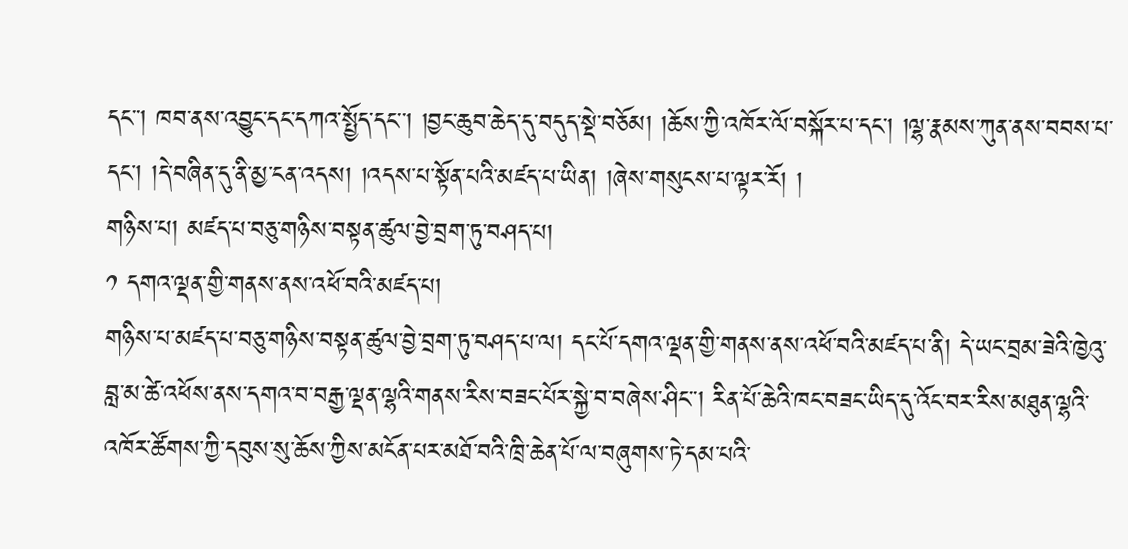དང་་། ཁབ་ནས་འབྱུང་དང་དཀའ་སྤྱོད་དང་་། །བྱང་ཆུབ་ཆེད་དུ་བདུད་སྡེ་བཅོམ། །ཆོས་ཀྱི་འཁོར་ལོ་བསྐོར་པ་དང་། །ལྷ་རྣམས་ཀུན་ནས་བབས་པ་དང་། །དེ་བཞིན་དུ་ནི་མྱ་ངན་འདས། །འདས་པ་སྟོན་པའི་མཛད་པ་ཡིན། །ཞེས་གསུངས་པ་ལྟར་རོ། །
གཉིས་པ། མཛད་པ་བཅུ་གཉིས་བསྟན་ཚུལ་བྱེ་བྲག་ཏུ་བཤད་པ།
༡ དགའ་ལྡན་གྱི་གནས་ནས་འཕོ་བའི་མཛད་པ།
གཉིས་པ་མཛད་པ་བཅུ་གཉིས་བསྟན་ཚུལ་བྱེ་བྲག་ཏུ་བཤད་པ་ལ། དང་པོ་དགའ་ལྡན་གྱི་གནས་ནས་འཕོ་བའི་མཛད་པ་ནི། དེ་ཡང་བྲམ་ཟེའི་ཁྱེའུ་བླ་མ་ཚེ་འཕོས་ནས་དགའ་བ་བརྒྱ་ལྡན་ལྷའི་གནས་རིས་བཟང་པོར་སྐྱེ་བ་བཞེས་ཤིང་་། རིན་པོ་ཆེའི་ཁང་བཟང་ཡིད་དུ་འོང་བར་རིས་མཐུན་ལྷའི་འཁོར་ཚོགས་ཀྱི་དབུས་སུ་ཆོས་ཀྱིས་མངོན་པར་མཐོ་བའི་ཁྲི་ཆེན་པོ་ལ་བཞུགས་ཏེ་དམ་པའི་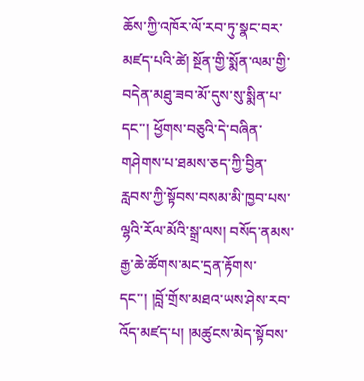ཆོས་ཀྱི་འཁོར་ལོ་རབ་ཏུ་སྣང་བར་མཛད་པའི་ཚེ། སྔོན་གྱི་སྨོན་ལམ་གྱི་བདེན་མཐུ་ཟབ་མོ་དུས་སུ་སྨིན་པ་དང་་། ཕྱོགས་བཅུའི་དེ་བཞིན་གཤེགས་པ་ཐམས་ཅད་ཀྱི་བྱིན་རླབས་ཀྱི་སྟོབས་བསམ་མི་ཁྱབ་པས་ལྷའི་རོལ་མོའི་སྒྲ་ལས། བསོད་ནམས་རྒྱ་ཆེ་ཚོགས་མང་དྲན་རྟོགས་དང་་། །བློ་གྲོས་མཐའ་ཡས་ཤེས་རབ་འོད་མཛད་པ། །མཚུངས་མེད་སྟོབས་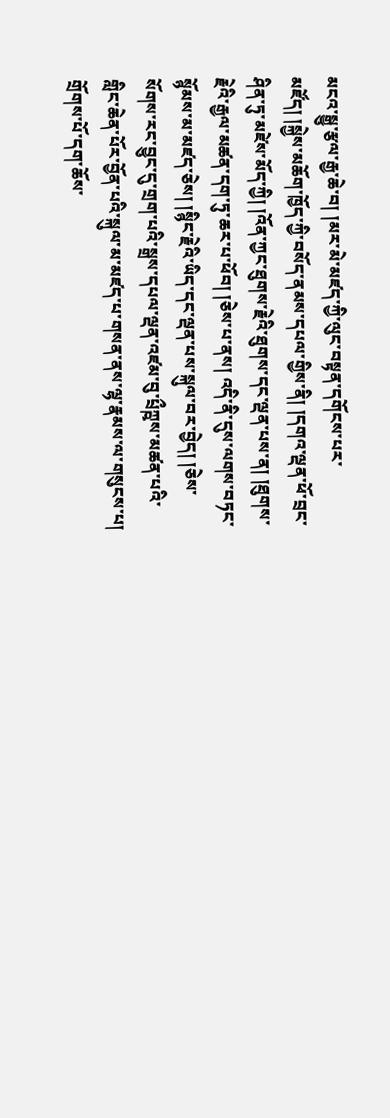མངའ་སྒྱུ་རྩལ་རྒྱ་ཆེ་བ། །མར་མེ་མཛད་ཀྱི་ལུང་བསྟན་དགོངས་པར་མཛོད། །སྐྱེས་མཆོག་ཁྱོད་ཀྱི་བསོད་ནམས་དཔལ་གྱིས་ནི། །དགའ་ལྡན་ཕོ་བྲང་ཤིན་ཏུ་མཛེས་མོད་ཀྱི། །འོན་ཀྱང་ཐུགས་རྗེའི་ཐུགས་དང་ལྡན་པས་ན། །ཐུགས་རྗེའི་རྒྱལ་མཚན་དག་ཏུ་ཆར་པ་ཕོབ། །ཅེས་པ་ནས། འདི་ནི་དུས་ལགས་བཏང་སྙོམས་མ་མཛད་ཅེས། །སྙིང་རྗེའི་ཡིད་དང་ལྡན་པས་སྐུལ་བར་བྱེད། །ཅེས་སོགས་རང་བྱུང་དུ་གྲག་པའི་སྒྲས་དཔལ་ལྡན་འཛམ་བུ་པྲྀཀྵས་མཚན་པའི་གླིང་ཆེན་པོར་བྱོན་པའི་སྐུལ་མ་མཛད་པ་གསན་ནས་ལྷ་རྣམས་ལ་གསུངས་པ། གྲོགས་པོ་དག་ཆོས་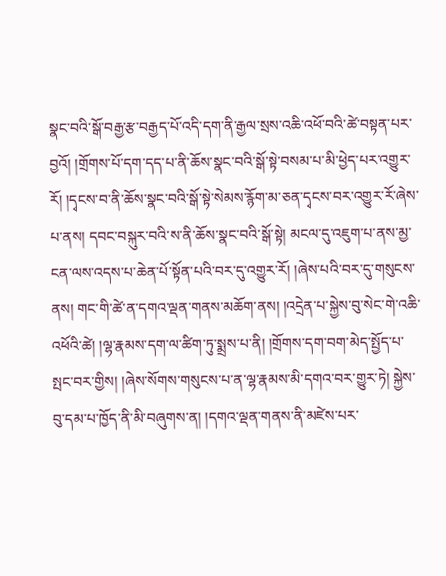སྣང་བའི་སྒོ་བརྒྱ་རྩ་བརྒྱད་པོ་འདི་དག་ནི་རྒྱལ་སྲས་འཆི་འཕོ་བའི་ཚེ་བསྟན་པར་བྱའོ། །གྲོགས་པོ་དག་དད་པ་ནི་ཆོས་སྣང་བའི་སྒོ་སྟེ་བསམ་པ་མི་ཕྱེད་པར་འགྱུར་རོ། །དྭངས་བ་ནི་ཆོས་སྣང་བའི་སྒོ་སྟེ་སེམས་རྙོག་མ་ཅན་དྭངས་བར་འགྱུར་རོ་ཞེས་པ་ནས། དབང་བསྐུར་བའི་ས་ནི་ཆོས་སྣང་བའི་སྒོ་སྟེ། མངལ་དུ་འཇུག་པ་ནས་མྱ་ངན་ལས་འདས་པ་ཆེན་པོ་སྟོན་པའི་བར་དུ་འགྱུར་རོ། །ཞེས་པའི་བར་དུ་གསུངས་ནས། གང་གི་ཚེ་ན་དགའ་ལྡན་གནས་མཆོག་ནས། །འདྲེན་པ་སྐྱེས་བུ་སེང་གེ་འཆི་འཕོའི་ཚེ། །ལྷ་རྣམས་དག་ལ་ཚིག་ཏུ་སྨྲས་པ་ནི། །གྲོགས་དག་བག་མེད་སྤྱོད་པ་སྤང་བར་གྱིས། །ཞེས་སོགས་གསུངས་པ་ན་ལྷ་རྣམས་མི་དགའ་བར་གྱུར་ཏེ། སྐྱེས་བུ་དམ་པ་ཁྱོད་ནི་མི་བཞུགས་ན། །དགའ་ལྡན་གནས་ནི་མཛེས་པར་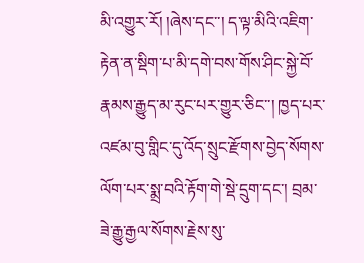མི་འགྱུར་རོ། །ཞེས་དང་་། ད་ལྟ་མིའི་འཇིག་རྟེན་ན་སྡིག་པ་མི་དགེ་བས་གོས་ཤིང་སྐྱེ་བོ་རྣམས་རྒྱུད་མ་རུང་པར་གྱུར་ཅིང་་། ཁྱད་པར་འཛམ་བུ་གླིང་དུ་འོད་སྲུང་རྫོགས་བྱེད་སོགས་ལོག་པར་སྨྲ་བའི་རྟོག་གེ་སྡེ་དྲུག་དང་། བྲམ་ཟེ་རྒྱུ་རྒྱལ་སོགས་རྗེས་སུ་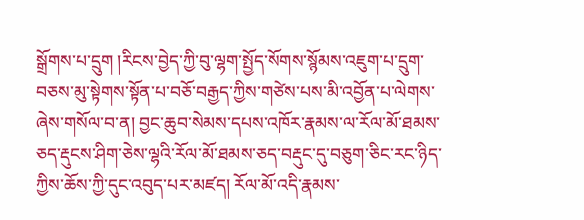སྒྲོགས་པ་དྲུག །རིངས་བྱེད་ཀྱི་བུ་ལྷག་སྤྱོད་སོགས་སྙོམས་འཇུག་པ་དྲུག་བཅས་མུ་སྟེགས་སྟོན་པ་བཅོ་བརྒྱད་ཀྱིས་གཙེས་པས་མི་འབྱོན་པ་ལེགས་ཞེས་གསོལ་བ་ན། བྱང་ཆུབ་སེམས་དཔས་འཁོར་རྣམས་ལ་རོལ་མོ་ཐམས་ཅད་རྡུངས་ཤིག་ཅེས་ལྷའི་རོལ་མོ་ཐམས་ཅད་བརྡུང་དུ་བཅུག་ཅིང་རང་ཉིད་ཀྱིས་ཆོས་ཀྱི་དུང་འབུད་པར་མཛད། རོལ་མོ་འདི་རྣམས་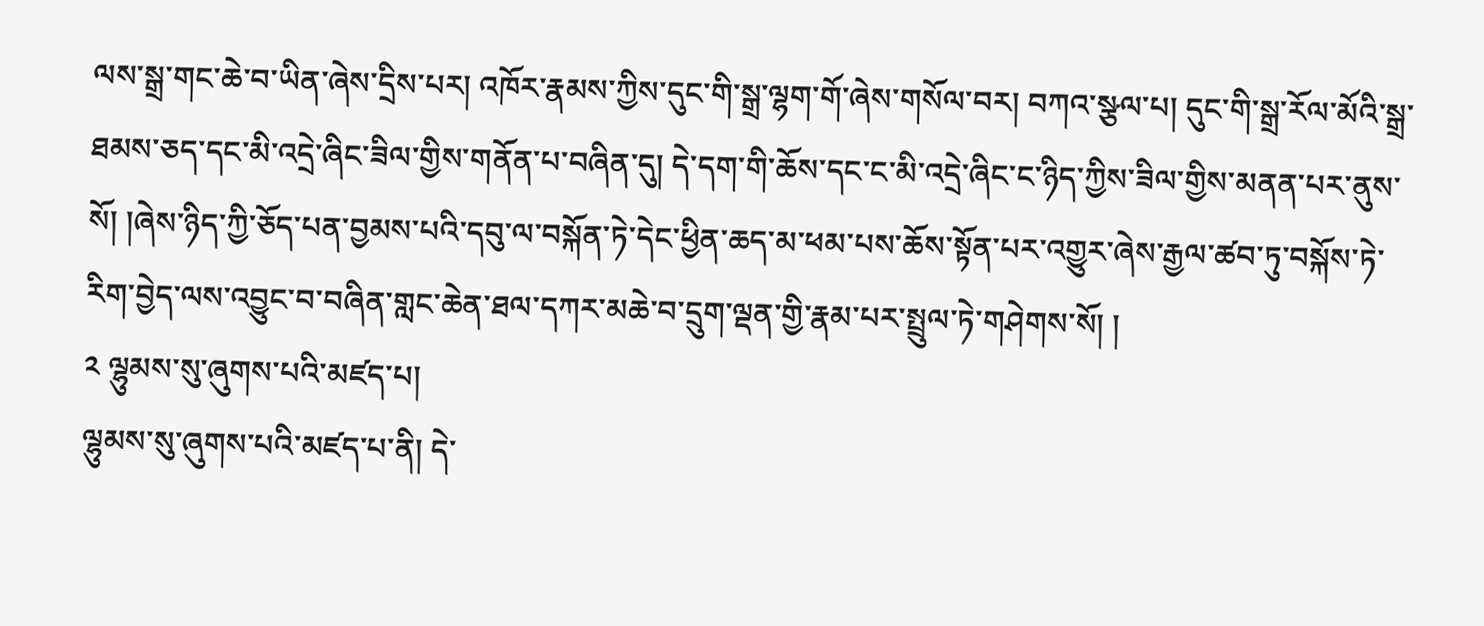ལས་སྒྲ་གང་ཆེ་བ་ཡིན་ཞེས་དྲིས་པར། འཁོར་རྣམས་ཀྱིས་དུང་གི་སྒྲ་ལྷག་གོ་ཞེས་གསོལ་བར། བཀའ་སྩལ་པ། དུང་གི་སྒྲ་རོལ་མོའི་སྒྲ་ཐམས་ཅད་དང་མི་འདྲེ་ཞིང་ཟིལ་གྱིས་གནོན་པ་བཞིན་དུ། དེ་དག་གི་ཆོས་དང་ང་མི་འདྲེ་ཞིང་ང་ཉིད་ཀྱིས་ཟིལ་གྱིས་མནན་པར་ནུས་སོ། །ཞེས་ཉིད་ཀྱི་ཅོད་པན་བྱམས་པའི་དབུ་ལ་བསྐོན་ཏེ་དེང་ཕྱིན་ཆད་མ་ཕམ་པས་ཆོས་སྟོན་པར་འགྱུར་ཞེས་རྒྱལ་ཚབ་ཏུ་བསྐོས་ཏེ་རིག་བྱེད་ལས་འབྱུང་བ་བཞིན་གླང་ཆེན་ཐལ་དཀར་མཆེ་བ་དྲུག་ལྡན་གྱི་རྣམ་པར་སྤྲུལ་ཏེ་གཤེགས་སོ། །
༢ ལྷུམས་སུ་ཞུགས་པའི་མཛད་པ།
ལྷུམས་སུ་ཞུགས་པའི་མཛད་པ་ནི། དེ་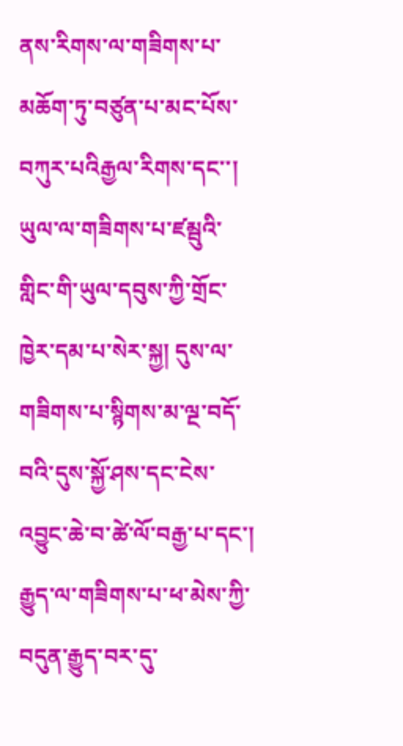ནས་རིགས་ལ་གཟིགས་པ་མཆོག་ཏུ་བཙུན་པ་མང་པོས་བཀུར་པའིརྒྱལ་རིགས་དང་་། ཡུལ་ལ་གཟིགས་པ་ཛམྦུའི་གླིང་གི་ཡུལ་དབུས་ཀྱི་གྲོང་ཁྱེར་དམ་པ་སེར་སྐྱ། དུས་ལ་གཟིགས་པ་སྙིགས་མ་ལྔ་བདོ་བའི་དུས་སྐྱོ་ཤས་དང་ངེས་འབྱུང་ཆེ་བ་ཚེ་ལོ་བརྒྱ་པ་དང་། རྒྱུད་ལ་གཟིགས་པ་ཕ་མེས་ཀྱི་བདུན་རྒྱུད་བར་དུ་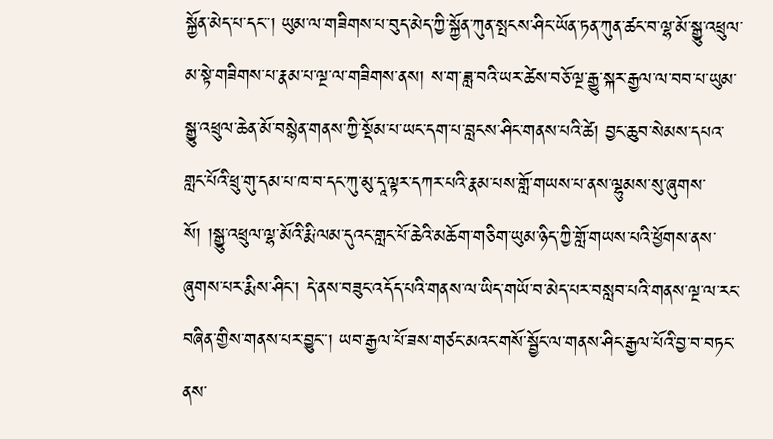སྐྱོན་མེད་པ་དང་་། ཡུམ་ལ་གཟིགས་པ་བུད་མེད་ཀྱི་སྐྱོན་ཀུན་སྤངས་ཤིང་ཡོན་ཏན་ཀུན་ཚང་བ་ལྷ་མོ་སྒྱུ་འཕྲུལ་མ་སྟེ་གཟིགས་པ་རྣམ་པ་ལྔ་ལ་གཟིགས་ནས། ས་ག་ཟླ་བའི་ཡར་ཚེས་བཅོ་ལྔ་རྒྱུ་སྐར་རྒྱལ་ལ་བབ་པ་ཡུམ་སྒྱུ་འཕྲུལ་ཆེན་མོ་བསྙེན་གནས་ཀྱི་སྡོམ་པ་ཡང་དག་པ་བླངས་ཤིང་གནས་པའི་ཚེ། བྱང་ཆུབ་སེམས་དཔའ་གླང་པོའི་ཕྲུ་གུ་དམ་པ་ཁ་བ་དང་ཀུ་མུ་དཱ་ལྟར་དཀར་པའི་རྣམ་པས་གློ་གཡས་པ་ནས་ལྷུམས་སུ་ཞུགས་སོ། །སྒྱུ་འཕྲུལ་ལྷ་མོའི་རྨི་ལམ་དུའང་གླང་པོ་ཆེའི་མཆོག་གཅིག་ཡུམ་ཉིད་ཀྱི་གློ་གཡས་པའི་ཕྱོགས་ནས་ཞུགས་པར་རྨིས་ཤིང་། དེ་ནས་བཟུང་འདོད་པའི་གནས་ལ་ཡིད་གཡོ་བ་མེད་པར་བསླབ་པའི་གནས་ལྔ་ལ་རང་བཞིན་གྱིས་གནས་པར་བྱུང་་། ཡབ་རྒྱལ་པོ་ཟས་གཙང་མའང་གསོ་སྦྱོང་ལ་གནས་ཤིང་རྒྱལ་པོའི་བྱ་བ་བཏང་ནས་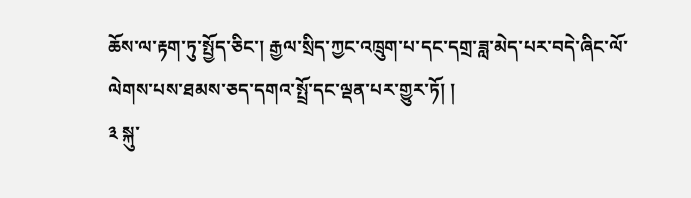ཆོས་ལ་རྟག་ཏུ་སྤྱོད་ཅིང་། རྒྱལ་སྲིད་ཀྱང་འཁྲུག་པ་དང་དགྲ་ཟླ་མེད་པར་བདེ་ཞིང་ལོ་ལེགས་པས་ཐམས་ཅད་དགའ་སྤྲོ་དང་ལྡན་པར་གྱུར་ཏོ། །
༣ སྐུ་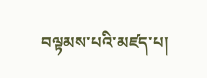བལྟམས་པའི་མཛད་པ།